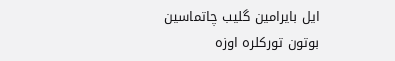ایل بایرامین گلیب چاتماسین
بوتون تورکلره اوزه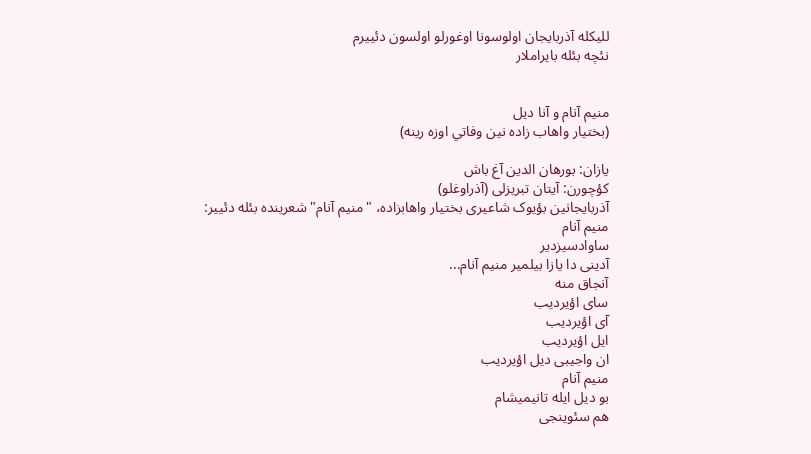للیکله آذربایجان اولوسونا اوغورلو اولسون دئییرم
نئچه بئله بایراملار


منيم آنام و آنا ديل
(بختيار واهاب زاده نين وفاتي اوزه رينه)

يازان: بورهان الدين آغ باش
کؤچورن: آیتان تبریزلی (آذراوغلو)
آذربایجانین بؤیوک شاعيری بختیار واهابزاده، "منیم آنام" شعرینده بئله دئییر:
منیم آنام
ساوادسیزدیر
آدینی دا یازا بیلمیر منیم آنام...
آنجاق منه
سای اؤیردیب
آی اؤیردیب
ایل اؤیردیب
ان واجیبی دیل اؤیردیب
منیم آنام
بو دیل ایله تانیمیشام
هم سئوینجی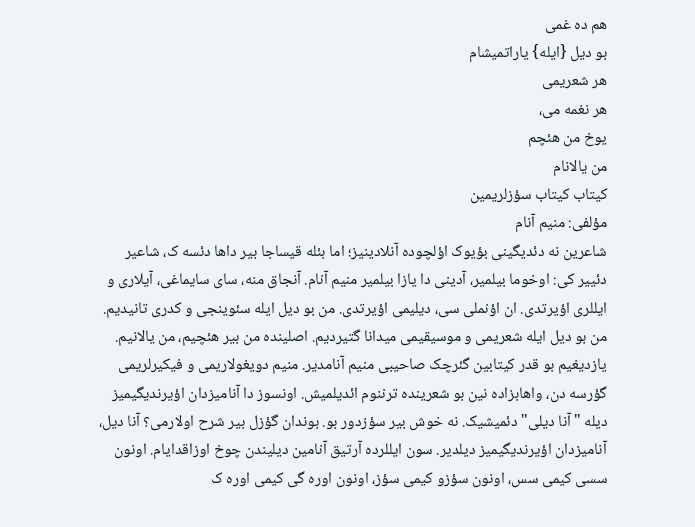هم ده غمی
بو دیل {ایله} یاراتمیشام
هر شعریمی
هر نغمه می،
یوخ من هئچم
من یالانام
کیتاب کیتاب سؤزلریمین
مؤلفی: منیم آنام
شاعرین نه دئدیگینی بؤیوک اؤلچوده آنلادینیز؛ اما بئله قیساجا بیر داها دئسه ک، شاعیر دئییر کی: اوخوما بیلمیر، آدینی دا یازا بیلمیر منیم آنام. آنجاق منه، سای سایماغی، آیلاری و ایللری اؤیرتدی. ان اؤنملی سی، دیلیمی اؤیرتدی. من بو دیل ایله سئوینجی و کدری تانیدیم. من بو دیل ایله شعریمی و موسیقیمی میدانا گتیردیم. اصلینده من بیر هئچیم، من یالانیم. یازدیغیم بو قدر کیتابین گئرچک صاحیبی منیم آنامدیر. منیم دویغولاریمی و فیکیرلریمی گؤرسه دن، واهابزاده نین بو شعرینده ترننوم ائدیلمیش. اونسوز دا آنامیزدان اؤیرندیگیمیز دیله "آنا دیلی" دئمیشیک. نه خوش بیر سؤزدور بو. بوندان گؤزل بیر شرح اولارمی؟ آنا دیل، آنامیزدان اؤیرندیگیمیز دیلدیر. سون ایللرده آرتیق آنامین دیلیندن چوخ اوزاقدایام. اونون سسی کیمی سس، اونون سؤزو کیمی سؤز، اونون اوره گی کیمی اوره ک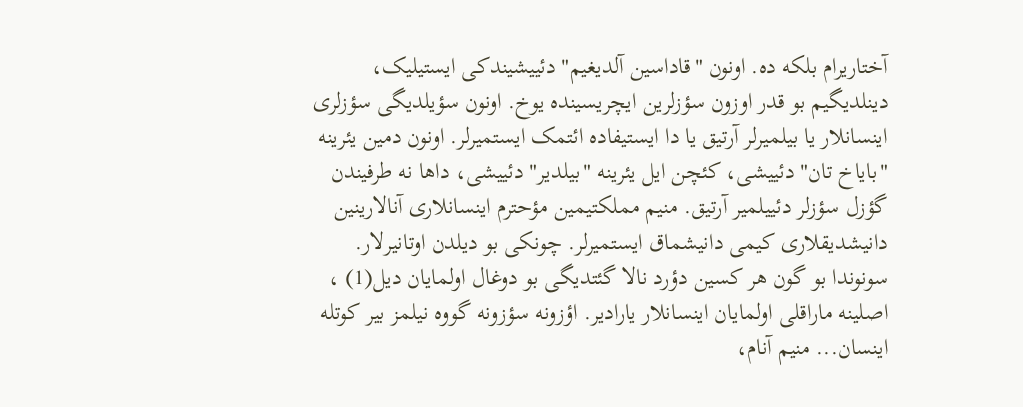آختاریرام بلکه ده. اونون "قاداسین آلدیغیم" دئییشیندکی ایستیلیک، دینلدیگیم بو قدر اوزون سؤزلرین ایچریسینده یوخ. اونون سؤیلدیگی سؤزلری اینسانلار یا بیلمیرلر آرتیق یا دا ایستیفاده ائتمک ایستمیرلر. اونون دمین یئرینه "بایاخ تان" دئییشی، کئچن ایل یئرینه "بیلدیر" دئییشی، داها نه طرفیندن گؤزل سؤزلر دئییلمیر آرتیق. منیم مملکتیمین مؤحترم اینسانلاری آنالارینین دانیشدیقلاری کیمی دانیشماق ایستمیرلر. چونکی بو دیلدن اوتانیرلار. سونوندا بو گون هر کسین دؤرد نالا گئتدیگی بو دوغال اولمایان دیل(1) ، اصلینه ماراقلی اولمایان اینسانلار یارادیر. اؤزونه سؤزونه گووه نیلمز بیر کوتله اینسان... منیم آنام،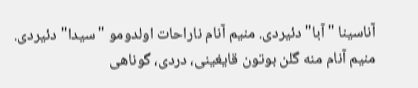آناسینا "آبا" دئیردی. منیم آنام ناراحات اولدومو "سیدا" دئیردی. منیم آنام منه گلن بوتون قایغینی، دردی، گوناهی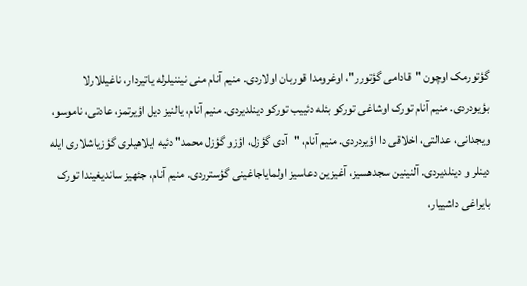گؤتورمک اوچون "قادامی گؤتورر"، اوغرومدا قوربان اولاردی. منیم آنام منی نیننیلرله یاتیردار، ناغیللارلا بؤیودردی. منیم آنام تورک اوشاغی تورکو بئله دئییب تورکو دینلدیردی. منیم آنام، یالنیز دیل اؤیرتمز، عادتی، ناموسو، ویجدانی، عدالتی، اخلاقی دا اؤیردردی. منیم آنام، "آدی گؤزل، اؤزو گؤزل محمد" دئیه ایلاهیلری گؤزیاشلاری ایله دینلر و دینلدیردی. آلنینین سجدهسیز، آغیزین دعاسیز اولمایاجاغینی گؤسترردی. منیم آنام، جئهیز ساندیغیندا تورک بایراغی داشییار،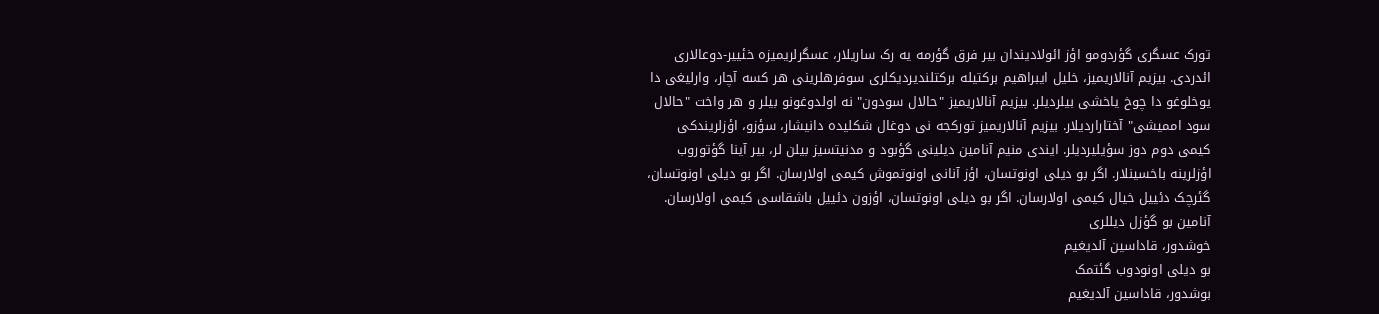تورک عسگری گؤردومو اؤز ائولادیندان بیر فرق گؤرمه یه رک ساریلار، عسگرلریمیزه خئییر-دوعالاری ائدردی. بیزیم آنالاریمیز، خلیل ایبراهیم برکتیله برکتلندیردیکلری سوفرهلرینی هر کسه آچار، وارلیغی دا یوخلوغو دا چوخ یاخشی بیلردیلر. بیزیم آنالاریمیز "حالال سودون" نه اولدوغونو بیلر و هر واخت "حالال سود اممیشی" آختاراردیلار. بیزیم آنالاریمیز تورکجه نی دوغال شکلیده دانیشار، سؤزو، اؤزلریندکی کیمی دوم دوز سؤیلیردیلر. ایندی منیم آنامین دیلینی گؤبود و مدنیتسیز بیلن لر، بیر آینا گؤتوروب اؤزلرینه باخسینلار. اگر بو دیلی اونوتسان، اؤز آنانی اونوتموش کیمی اولارسان. اگر بو دیلی اونوتسان، گئرچک دئییل خیال کیمی اولارسان. اگر بو دیلی اونوتسان، اؤزون دئییل باشقاسی کیمی اولارسان.
آنامین بو گؤزل دیللری
خوشدور، قاداسین آلدیغیم
بو دیلی اونودوب گئتمک
بوشدور، قاداسین آلدیغیم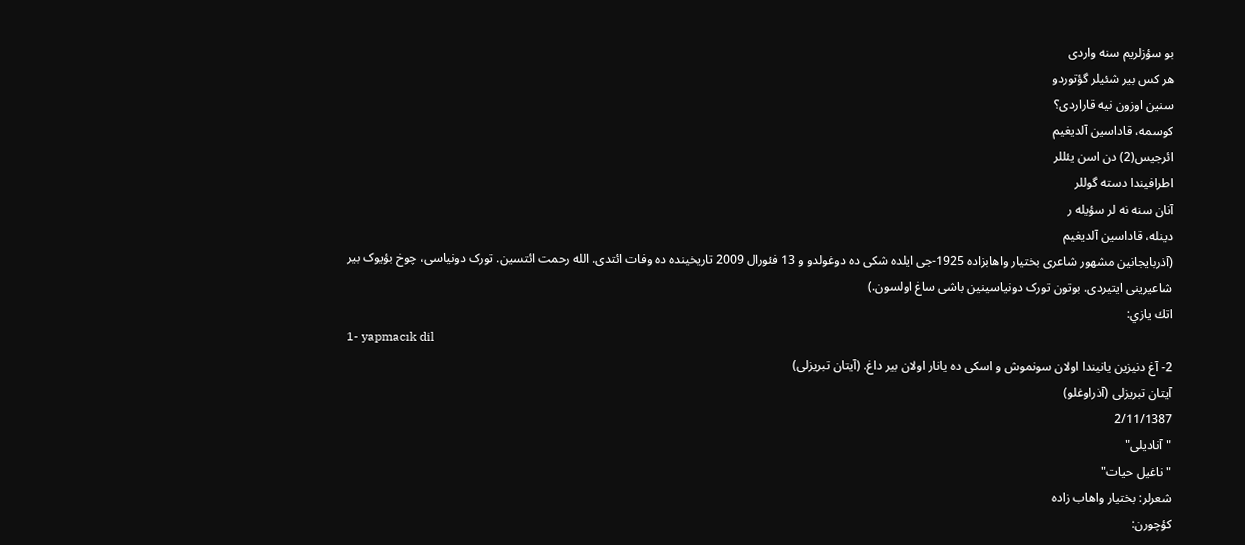بو سؤزلریم سنه واردی
هر کس بیر شئیلر گؤتوردو
سنین اوزون نیه قاراردی؟
کوسمه، قاداسین آلدیغیم
ائرجیس(2) دن اسن یئللر
اطرافیندا دسته گوللر
آنان سنه نه لر سؤیله ر
دینله، قاداسین آلدیغیم
(آذربایجانین مشهور شاعری بختیار واهابزاده 1925-جی ایلده شکی ده دوغولدو و 13 فئورال 2009 تاریخینده ده وفات ائتدی. الله رحمت ائتسین. تورک دونیاسی، چوخ بؤیوک بیر شاعیرینی ایتیردی. بوتون تورک دونیاسینین باشی ساغ اولسون.)
اتك يازي:
1- yapmacık dil
2- آغ دنیزین یانیندا اولان سونموش و اسکی ده یانار اولان بیر داغ. (آیتان تبریزلی)
آیتان تبریزلی (آذراوغلو)
2/11/1387
"آنادیلی"
"ناغیل حیات"
شعرلر: بختیار واهاب زاده
کؤچورن: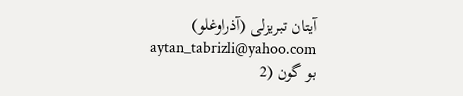آیتان تبریزلی (آذراوغلو)
aytan_tabrizli@yahoo.com
بو گون (2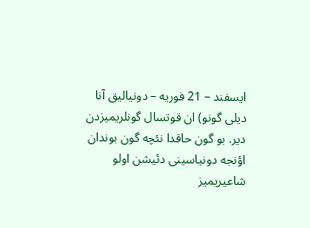ایسفند – 21 فوریه – دونیالیق آنا دیلی گونو) ان قوتسال گونلریمیزدن دیر. بو گون حاقدا نئچه گون بوندان اؤنجه دونیاسینی دئیشن اولو شاعیریمیز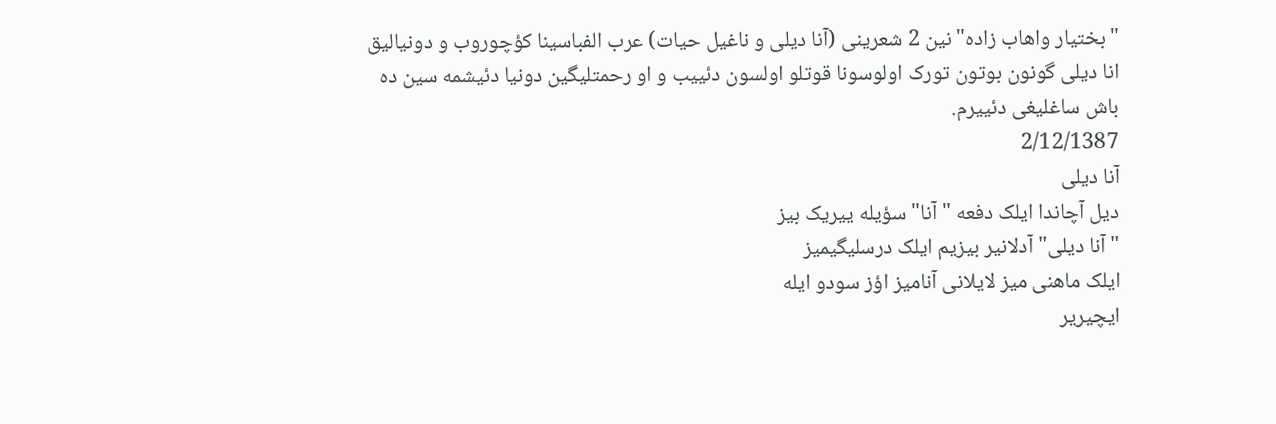"بختیار واهاب زاده"نین 2 شعرینی (آنا دیلی و ناغیل حیات) عرب الفباسینا کؤچوروب و دونیالیق انا دیلی گونون بوتون تورک اولوسونا قوتلو اولسون دئییب و او رحمتلیگین دونیا دئیشمه سین ده باش ساغلیغی دئییرم.
2/12/1387
آنا دیلی
دیل آچاندا ایلک دفعه "آنا" سؤیله ییریک بیز
"آنا دیلی" آدلانیر بیزیم ایلک درسلیگیمیز
ایلک ماهنی میز لایلانی آنامیز اؤز سودو ایله
ایچیریر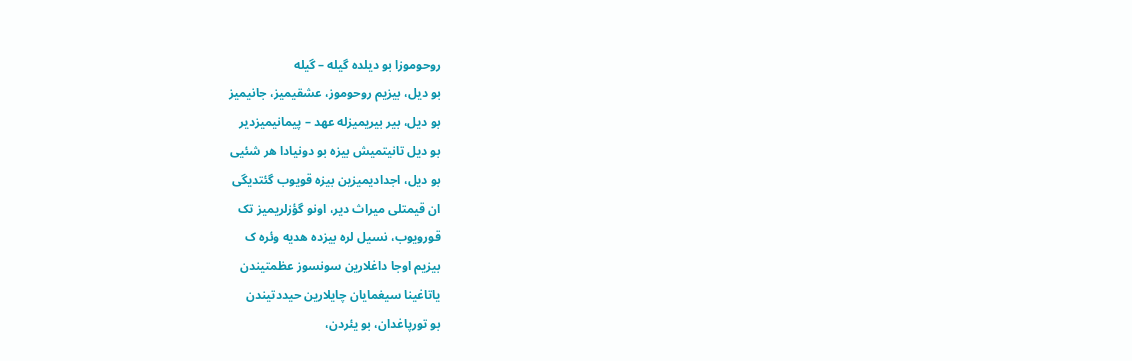روحوموزا بو دیلده گیله – گیله
بو دیل، بیزیم روحوموز، عشقیمیز، جانیمیز
بو دیل، بیر بیریمیزله عهد – پیمانیمیزدیر
بو دیل تانیتمیش بیزه بو دونیادا هر شئیی
بو دیل، اجدادیمیزین بیزه قویوب گئتدیگی
ان قیمتلی میراث دیر، اونو گؤزلریمیز تک
قورویوب، نسیل لره بیزده هدیه وئره ک
بیزیم اوجا داغلارین سونسوز عظمتیندن
یاتاغینا سیغمایان چایلارین حیددتیندن
بو تورپاغدان، بو یئردن،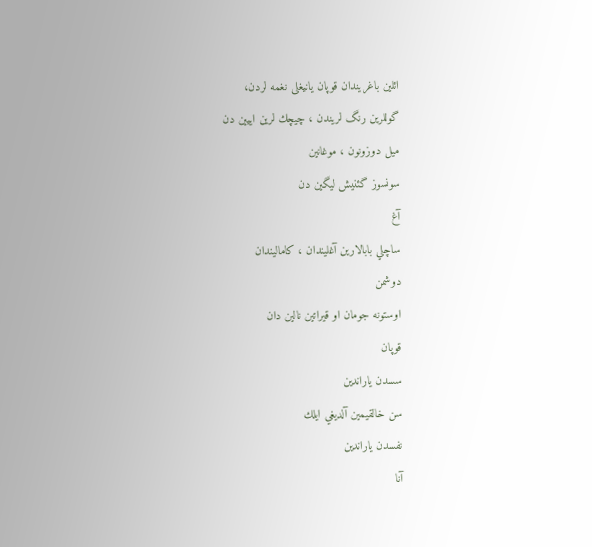ائلین باغریندان قوپان یانیغلی نغمه لردن،
گوللرين رنگ لريندن ، چيچك لرين ايیين دن
ميل دوزونون ، موغانين
سونسوز گئنيش ليگين دن
آغ
ساچلي بابالارين آغليندان ، كاماليندان
دوشمن
اوستونه جومان او قيراتين نالين دان
قوپان
سسدن ياراندين
سن خالقيمين آلديغي ايلك
نفسدن ياراندين
آنا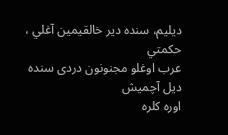ديليم، سنده دير خالقيمين آغلي ، حكمتي
عرب اوغلو مجنونون دردی سنده دیل آچمیش
اوره کلره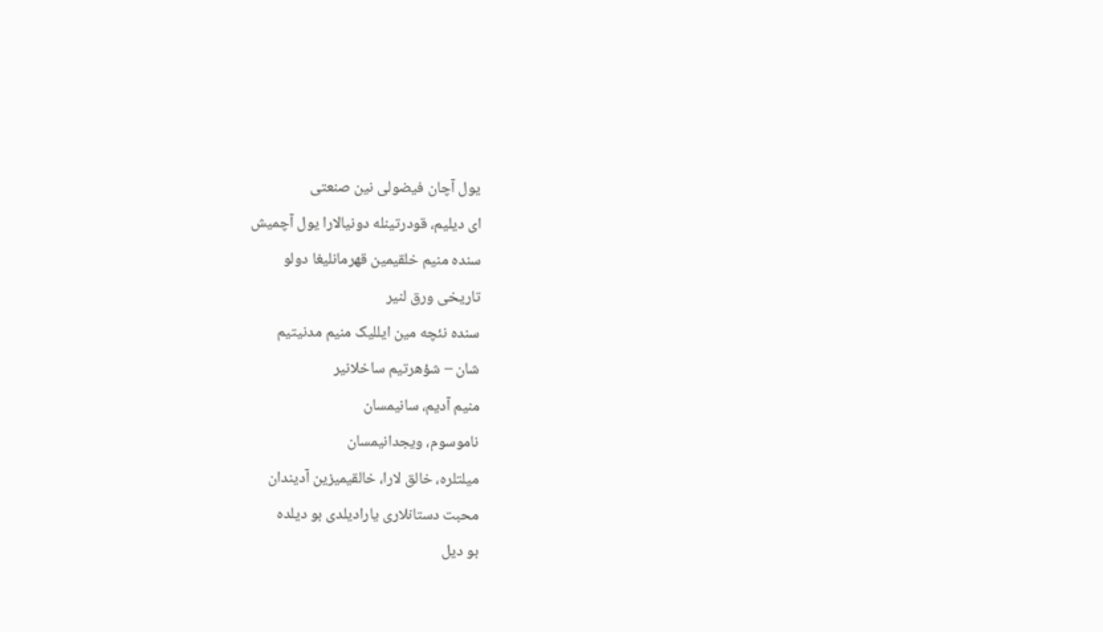یول آچان فیضولی نین صنعتی
ای دیلیم، قودرتینله دونیالارا یول آچمیش
سنده منیم خلقیمین قهرمانلیغا دولو
تاریخی ورق لنیر
سنده نئچه مین ایللیک منیم مدنیتیم
شان – شؤهرتیم ساخلانیر
منیم آدیم، سانیمسان
ناموسوم، ویجدانیمسان
میلتلره، خالق لارا، خالقیمیزین آدیندان
محبت دستانلاری یارادیلدی بو دیلده
بو دیل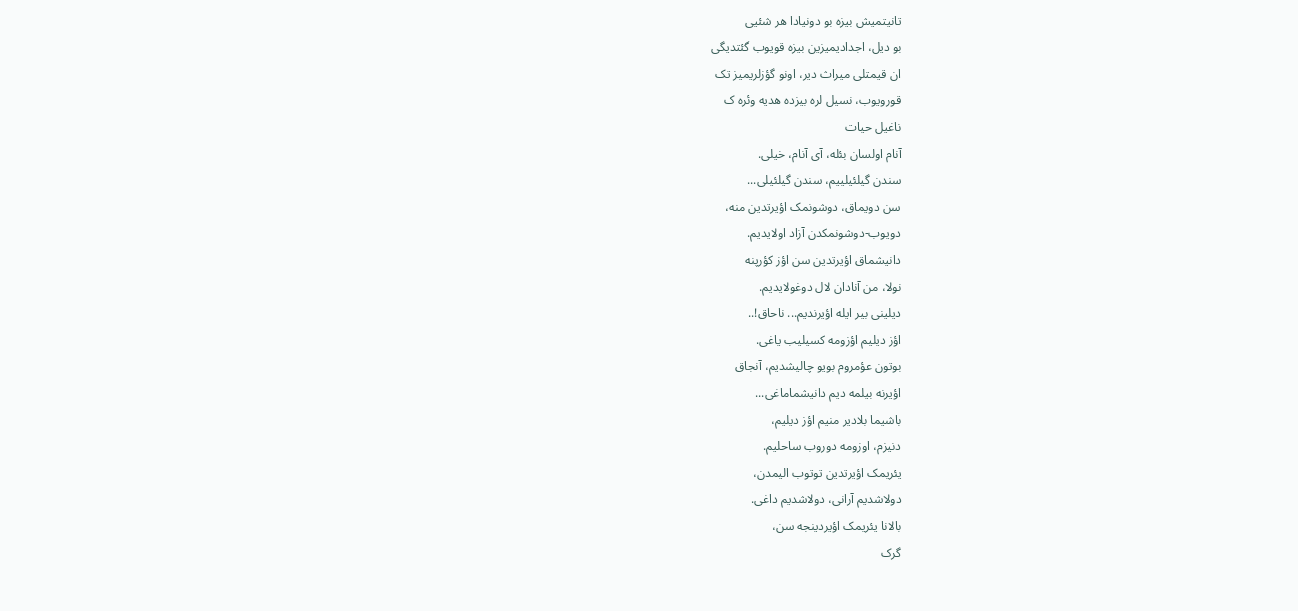تانیتمیش بیزه بو دونیادا هر شئیی
بو دیل، اجدادیمیزین بیزه قویوب گئتدیگی
ان قیمتلی میراث دیر، اونو گؤزلریمیز تک
قورویوب، نسیل لره بیزده هدیه وئره ک
ناغیل حیات
آنام اولسان بئله، آی آنام، خیلی.
سندن گیلئیلییم، سندن گیلئیلی...
سن دویماق، دوشونمک اؤیرتدین منه،
دویوب-دوشونمکدن آزاد اولایدیم.
دانیشماق اؤیرتدین سن اؤز کؤرپنه
نولا، من آنادان لال دوغولایدیم.
دیلینی بیر ایله اؤیرندیم... ناحاق!..
اؤز دیلیم اؤزومه کسیلیب یاغی.
بوتون عؤمروم بویو چالیشدیم، آنجاق
اؤیرنه بیلمه دیم دانیشماماغی...
باشیما بلادیر منیم اؤز دیلیم،
دنیزم، اوزومه دوروب ساحلیم.
یئریمک اؤیرتدین توتوب الیمدن،
دولاشدیم آرانی، دولاشدیم داغی.
بالانا یئریمک اؤیردینجه سن،
گرک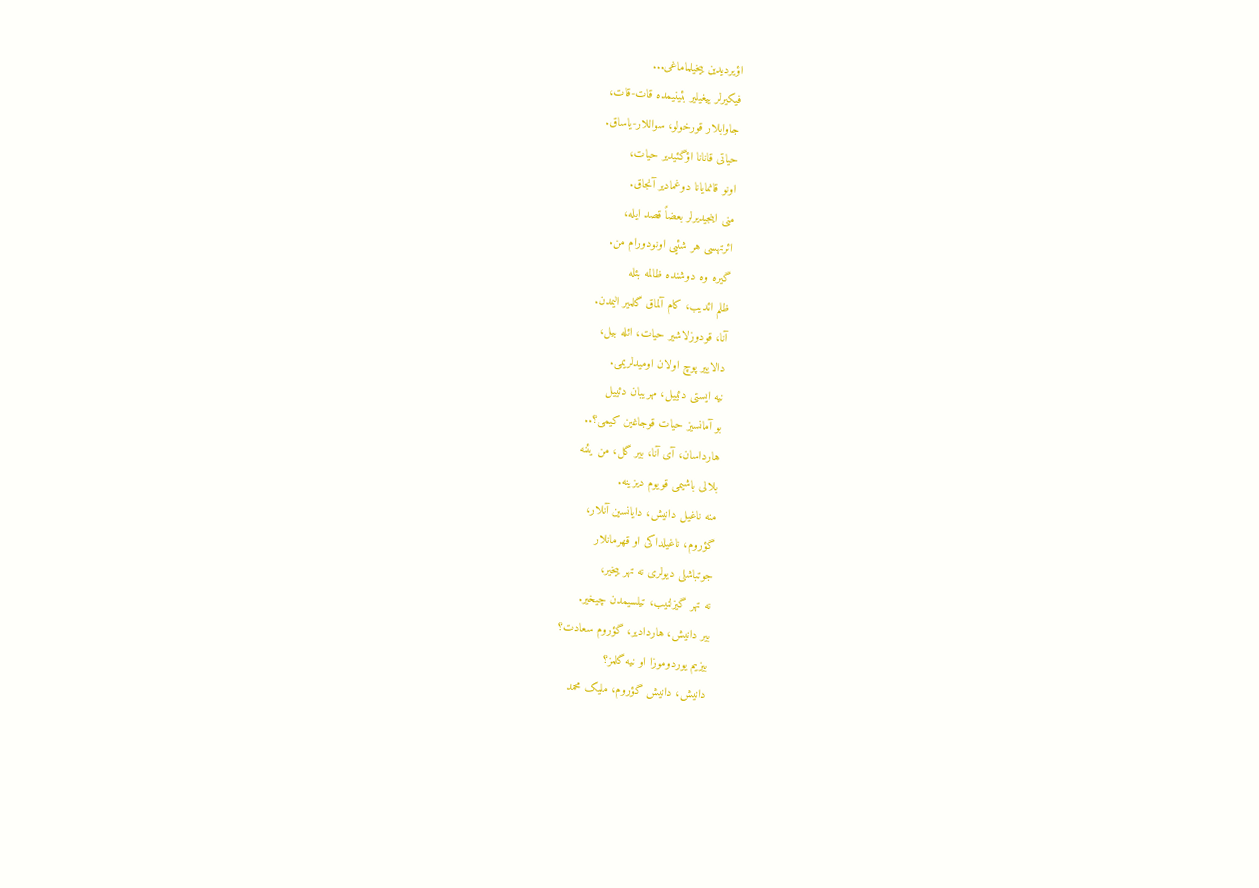اؤیردیدین ییخیلماماغی...
فیکیرلر ییغیلیر بئینیمده قات-قات،
جاوابلار قورخولو، سواللار-یاساق.
حیاتی قانانا اؤگئیدیر حیات،
اونو قانمایانا دوغمادیر آنجاق.
منی اینجیدیرلر بعضاً قصد ایله،
ائرتهسی هر شئیی اونودورام من.
گیره وه دوشنده ظالمه بئله
ظلم ائدیب، کام آلماق گلمیر الیمدن.
آنا، قودوزلاشیر حیات، ائله بیل،
دالاییر پوچ اولان اومیدلریمی.
نیه ایستی دئییل، مهریبان دئییل
بو آمانسیز حیات قوجاغین کیمی؟..
هارداسان، آی آنا، بیر گل، من یئنه
بلالی باشیمی قویوم دیزینه.
منه ناغیل دانیش، دایانسین آنلار،
گؤروم، ناغیلداکی او قهرمانلار
جوتباشلی دیولری نه تهر ییخیر،
نه تهر گیزلنیب، تیلسیمدن چیخیر.
بیر دانیش، هاردادیر، گؤروم سعادت؟
بیزیم یوردوموزا او نیه گلمز؟
دانیش، دانیش گؤروم، ملیک محمد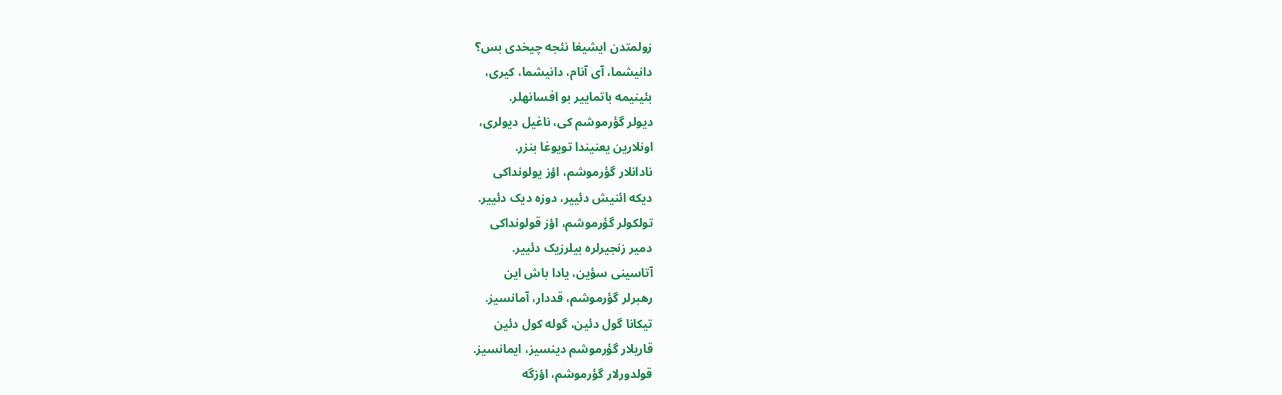زولمتدن ایشیغا نئجه چیخدی بس؟
دانیشما، آی آنام، دانیشما، کیری،
بئینیمه باتماییر بو افسانهلر.
دیولر گؤرموشم کی، ناغیل دیولری،
اونلارین یعنیندا تویوغا بنزر.
نادانلار گؤرموشم، اؤز یولونداکی
دیکه ائنیش دئییر، دوزه دیک دئییر.
تولکولر گؤرموشم، اؤز قولونداکی
دمیر زنجیرلره بیلرزیک دئییر.
آتاسینی سؤین، یادا باش این
رهبرلر گؤرموشم، قددار، آمانسیز.
تیکانا گول دئین، گوله کول دئین
قاریلار گؤرموشم دینسیز، ایمانسیز.
قولدورلار گؤرموشم، اؤزگه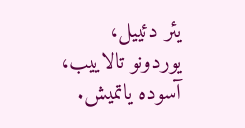یئر دئییل،
یوردونو تالاییب، آسوده یاتمیش.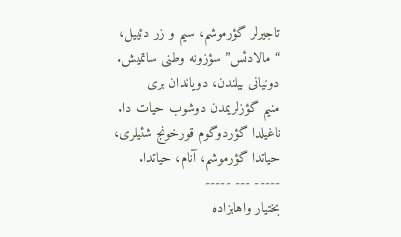تاجیرلر گؤرموشم، سیم و زر دئییل،
“مالادئس” سؤزونه وطنی ساتمیش.
دونیانی بیلندن، دویاندان بری
منیم گؤزلریمدن دوشوب حیات دا.
ناغیلدا گؤردوگوم قورخونج شئیلری،
حیاتدا گؤرموشم، آنام، حیاتدا.
----- --- -----
بختیار واهابزاده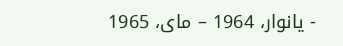- یانوار، 1964 – مای، 1965